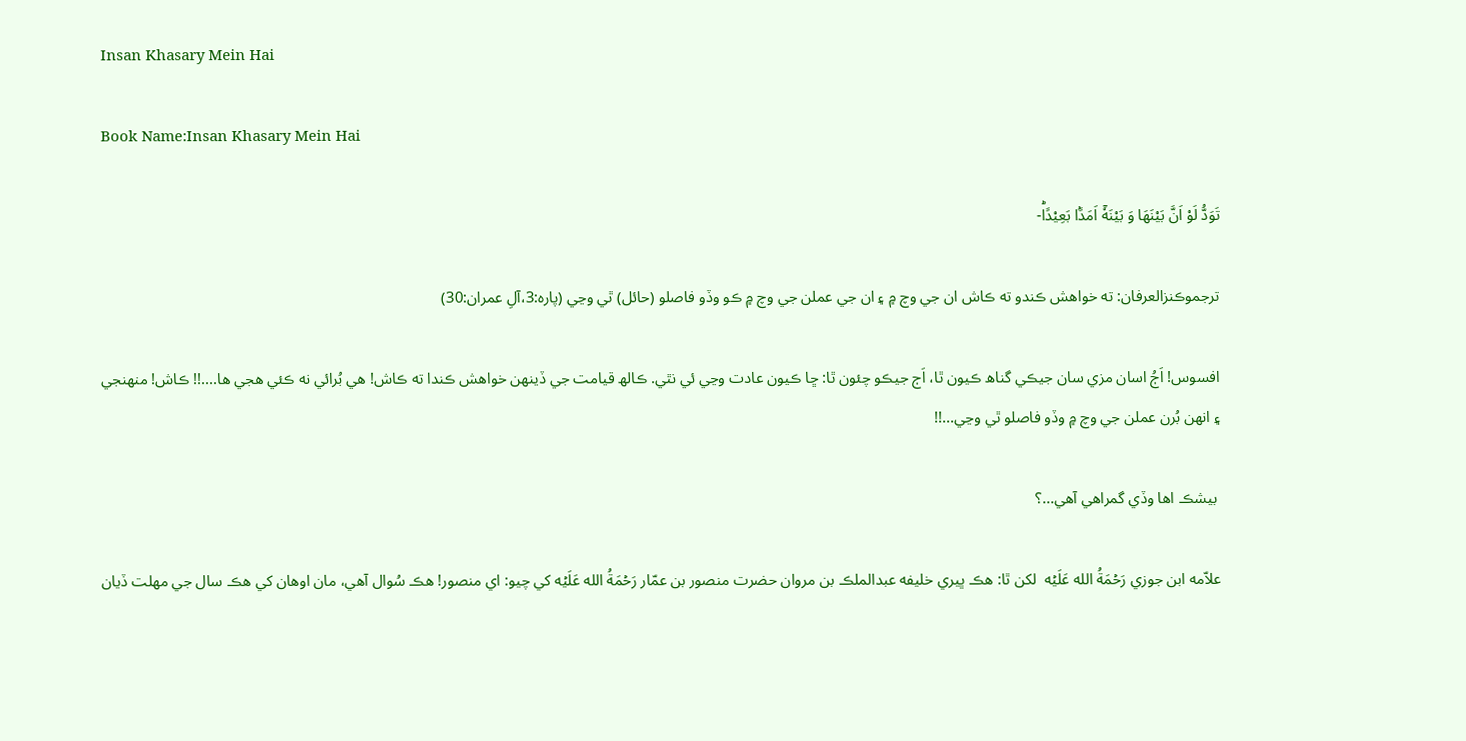Insan Khasary Mein Hai

Book Name:Insan Khasary Mein Hai

تَوَدُّ لَوْ اَنَّ بَیْنَهَا وَ بَیْنَهٗۤ اَمَدًۢا بَعِیْدًاؕ-

ترجموڪنزالعرفان: ته خواهش ڪندو ته ڪاش ان جي وچ ۾ ۽ ان جي عملن جي وچ ۾ ڪو وڏو فاصلو (حائل) ٿي وڃي (پارہ:3،آلِ عمران:30)

افسوس! اَڄُ اسان مزي سان جيڪي گناھ ڪيون ٿا، اَڄ جيڪو چئون ٿا: ڇا ڪيون عادت وڃي ئي نٿي. ڪالھ قيامت جي ڏينهن خواهش ڪندا ته ڪاش! هي بُرائي نه ڪئي هجي ها....!! ڪاش! منهنجي ۽ انهن بُرن عملن جي وچ ۾ وڏو فاصلو ٿي وڃي...!!

 بيشڪ اها وڏي گمراهي آهي...؟

علاّمه ابن جوزي رَحۡمَةُ الله عَلَيۡه  لکن ٿا: هڪ ڀيري خليفه عبدالملڪ بن مروان حضرت منصور بن عمّار رَحۡمَةُ الله عَلَيۡه کي چيو: اي منصور! هڪ سُوال آهي، مان اوهان کي هڪ سال جي مهلت ڏيان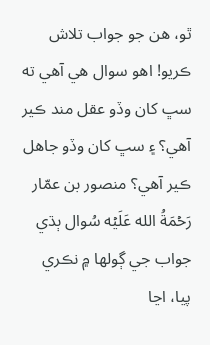ٿو، هن جو جواب تلاش ڪريو! اهو سوال هي آهي ته سڀ کان وڏو عقل مند ڪير آهي؟ ۽ سڀ کان وڏو جاهل ڪير آهي؟ منصور بن عمّار رَحۡمَةُ الله عَلَيۡه سُوال ٻڌي جواب جي ڳولها ۾ نڪري پيا، اڃا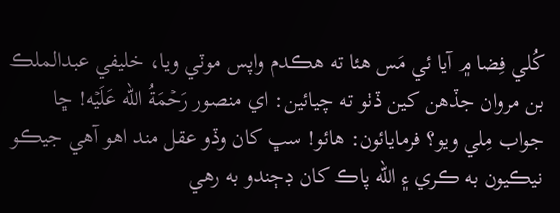کُلي فِضا ۾ آيا ئي مَس هئا ته هڪدم واپس موٽي ويا، خليفي عبدالملڪ بن مروان جڏهن کين ڏٺو ته چيائين: اي منصور رَحۡمَةُ الله عَلَيۡه! ڇا جواب مِلي ويو؟ فرمايائون: هائو! سڀ کان وڏو عقل مند اهو آهي جيڪو نيڪيون به ڪري ۽ الله پاڪ کان ڊڄندو به رهي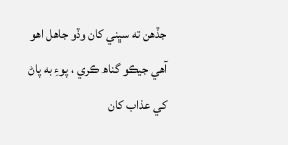جڏهن ته سڀني کان وڏو جاهل اهو آهي جيڪو گناھ ڪري ، پوءِ به پاڻ کي عذاب کان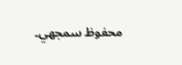محفوظ سمجهي۔